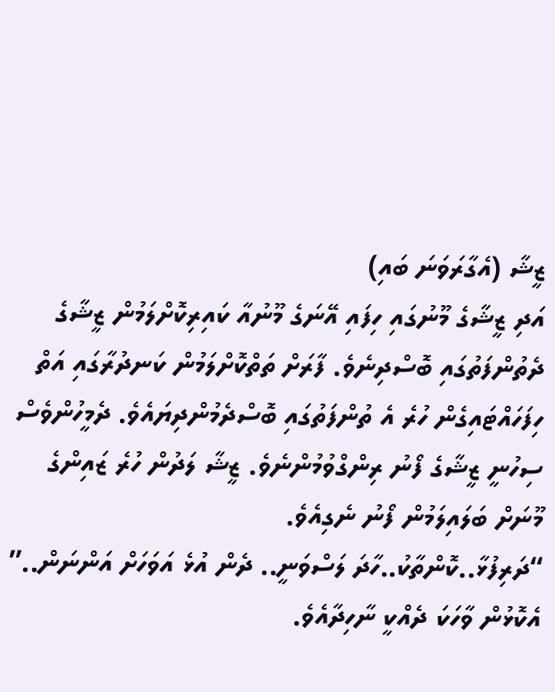ޒީޝާ (އެގާރަވަނަ ބައި)
އަދި ޒީޝާގެ މޫނުގައި ހިފައި އޭނަގެ މޫނުއާ ކައިރިކޮށްލަމުން ޒީޝާގެ ދެތުންފަތުގައި ބޮސްދިނެވެ. ފާރަށް ތަތްކޮށްލަމުން ކަނދުރާގައި އަތް ހިފަހައްޓައިގެން ހުރެ އެ ތުންފަތުގައި ބޮސްދެމުންދިޔައެވެ. ދެމީހުންވެސް ސިހުނީ ޒީޝާގެ ފޯނު ރިންގްވުމުންނެވެ. ޒީޝާ ލަދުން ހުރެ ޒައިންގެ މޫނަށް ބަލައިލަމުން ފޯނު ނެގިއެވެ.
“ދަރިފުޅާ..ކޮންތާކު..ހާދަ ލަސްވަނީ.. ދެން އުޅެ އަވަހަށް އަންނަން..” އެކޮޅުން ވާހަކަ ދެއްކީ ނާހިދާއެވެ.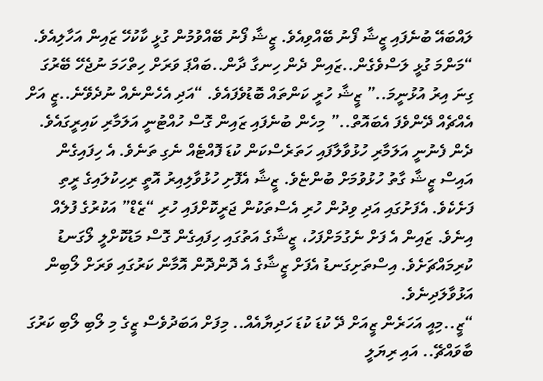ލައްބައޭ ބުނެފައި ޒީޝާ ފޯނު ބޭއްވިއެވެ. ޒީޝާ ފޯނު ބޭއްވުމުން ގުޅީ ކާކުހޭ ޒައިން އަހާލިއެވެ. “މަންމަ ގުޅީ ލަސްވެގެން..ޒައިން ދެން ހިނގާ ދާން..ބައްޕަ ވަރަށް ހިތްހަމަ ނުޖެހޭ ބޭރުގަ ގިނަ އިރު އުޅުނީމަ..” ޒީޝާ ހުރީ ކަންތައް ބޮޑުވެފައެވެ. “އަދި އެހެންނެއް ނުދެވޭނެ..ޒީ އަށް އެއްޗެއް ދޭންވެފަ އެބައޮތް..” މިހެން ބުނެފައި ޒައިން ގޮސް ހުއްޓުނީ އަލަމާރި ކައިރީގައެވެ. ދެން ފެނުނީ އަލަމާރި ހުޅުވާލާފައި ހަތަރެސްކަން ކުޑަ ފޮއްޓެއް ނެގި ތަނެވެ. އެ ހިފައިގެން އައިސް ޒީޝާ ގާތު ހުޅުވުމަށް ބުންޏެވެ. ޒީޝާ އެފޮށި ހުޅުވާލިއިރު އޮތީ ރިހިކުލައިގެ ރީތި ފަށެކެވެ. އެފަށުގައި އަދި ވިދުން ހުރި އެސްތަކުން ޖަރީކޮށްފައި ހުރި “ޒެޑް” އަކުރުގެ ފުލެއް އިނެވެ. ޒައިން އެ ފަށް ނެގުމަށްފަހު، ޒީޝާގެ އަތުގައި ހިފައިގެން ގޮސް މަޑުކޮށްލީ ލޯގަނޑު ކުރިމައްޗަށެވެ. އިސްތަށިގަނޑު އެފަށް ޒީޝާގެ އެ ދޮންދޮން އޮމާން ކަރުގައި ވަރަށް ލޯބިން އަޅުވާލަދިނެވެ.
“ޒީ..މިއީ އަހަރެން ޒީއަށް ދޭ ކުޑަ ކުޑަ ހަދިޔާއެއް.. މިފަށް އަބަދުވެސް ޒީގެ މި ލޯބި ލޯބި ކަރުގަ ބާވައްޗޭ.. އައި ރިޔަލީ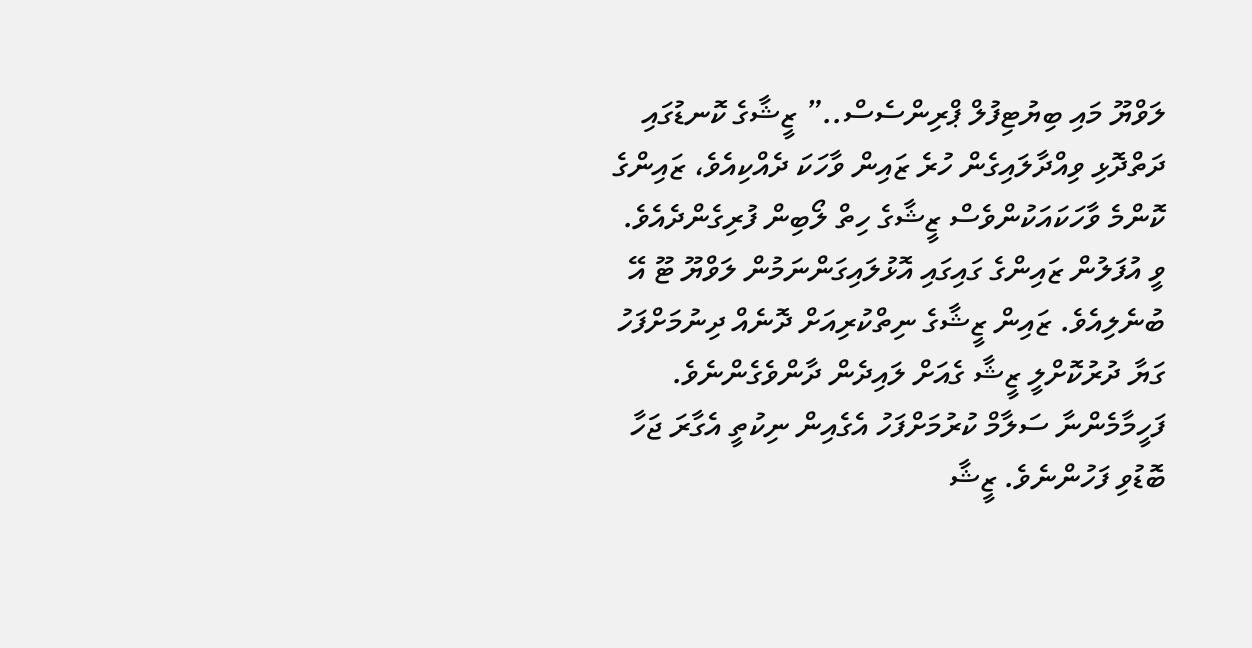ލަވްޔޫ މައި ބިޔުޓިފުލް ޕްރިންސެސް..” ޒީޝާގެ ކޮނޑުގައި ދަތްދޮޅި ވިއްދާލައިގެން ހުރެ ޒައިން ވާހަކަ ދެއްކިއެވެ، ޒައިންގެ ކޮންމެ ވާހަކައަކުންވެސް ޒީޝާގެ ހިތް ލޯބިން ފުރިގެންދެއެވެ. ވީ އުފަލުން ޒައިންގެ ގައިގައި އޮޅުލައިގަންނަމުން ލަވްޔޫ ޓޫ އޭ ބުނެލިއެވެ. ޒައިން ޒީޝާގެ ނިތްކުރިއަށް ދޮނެއް ދިނުމަށްފަހު ގަޔާ ދުރުކޮށްލީ ޒީޝާ ގެއަށް ލައިދެން ދާންވެގެންނެވެ.
ފަހީމާމެންނާ ސަލާމް ކުރުމަށްފަހު އެގެއިން ނިކުތީ އެގާރަ ޖަހާ ބޮޑުވި ފަހުންނެވެ. ޒީޝާ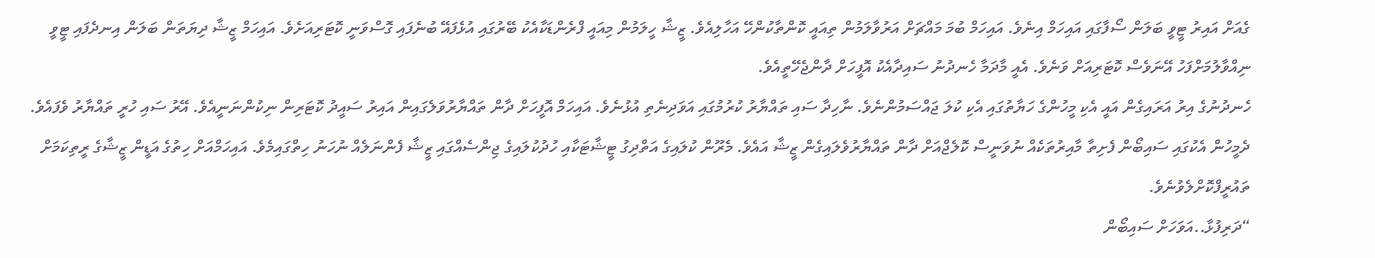ގެއަށް އައިރު ޓީވީ ބަލަން ސޯފާގައި އައިހަމް އިނެވެ. އައިހަމް ބުމަ މައްޗަށް އަރުވާލަމުން ތިއައީ ކޮންތާކުންހޭ އަހާލިއެވެ. ޒީޝާ ހީލަމުން މިއައީ ފްރެންޑަކާއެކު ބޭރުގައި އުޅެފައޭ ބުނެފައި ގޮސްވަނީ ކޮޓަރިއަށެވެ. އައިހަމް ޒީޝާ ދިޔަތަން ބަލަން އިނދެފައި ޓީވީ ނިއްވާލުމަށްފަހު އޭނަވެސް ކޮޓަރިއަށް ވަނެވެ. އެއީ މާދަމާ ހެނދުނު ސައިދާއެކު އޮފީހަށް ދާންޖެހޭތީއެވެ.
ހެނދުނުގެ އިރު އަރައިގެން އައީ އެކި މީހުންގެ ހަޔާތުގައި އެކި ކުލަ ޖައްސަމުންނެވެ. ނާހިދާ ސައި ތައްޔާރު ކުރުމުގައި އަވަދިނެތި އުޅުނެވެ. އައިހަމް އޮފީހަށް ދާން ތައްޔާރުވަލެގައިން އައިރު ސައީދު ކޮޓަރިން ނިކުންނަނީއެވެ. އޭރު ސައި ހުރީ ތައްޔާރު ވެފައެވެ. ދެމީހުން އެކުގައި ސައިބޯން ފެށިތާ މާއިރުތަކެއް ނުވަނީސް ކޮލެޖްއަށް ދާން ތައްޔާރުވެލައިގެން ޒީޝާ އައެވެ. މެރޫން ކުލައިގެ އަތްދިގު ޓީޝާޓަކާއި ހުދުކުލައިގެ ޖިންސެއްގައި ޒީޝާ ފެންނަލެއް ނުހަނު ހިތްގައިމެވެ. އައިހަމްއަށް ހިތުގެ އަޑީން ޒީޝާގެ ރީތިކަމަށް ތައުރީފްކޮށްލެވުނެވެ.
“ދަރިފުޅާ..އަވަހަށް ސައިބޯން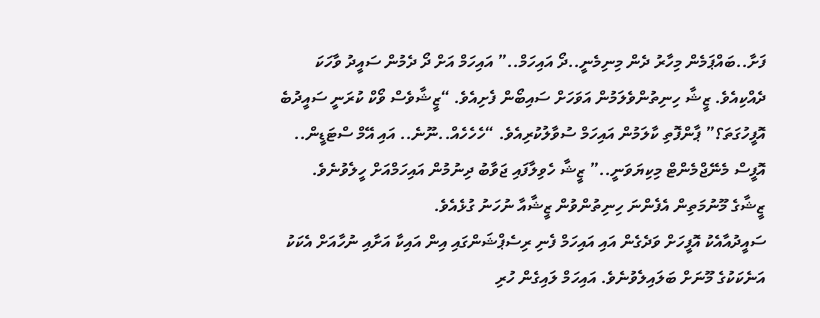ފަށާ..ބައްޕަމެން މިހާރު ދެން މިނިމެނީ..ދޯ އައިހަމް..” އައިހަމް އަށް ދޯ ދެމުން ސައީދު ވާހަކަ ދެއްކިއެވެ. ޒީޝާ ހިނިތުންވެލަމުން އަވަހަށް ސައިބޯން ފެށިއެވެ. “ޒީޝާވެސް ވޯކް ކުރަނީ ސައީދުބެ އޮފީހުގަތަ؟” ޕާންފޮތި ކާލަމުން އައިހަމް ސުވާލުކުރިއެވެ. “ހެހެހެއް..ނޫނެ.. އައި އޭމް ސްޓަޑީން.. އޮފީސް މެނޭޖްމެންޓް މިކިޔަވަނީ..” ޒީޝާ ހެވިލާފައި ޖަވާބު ދިނުމުން އައިހަމްއަށް ހީލެވުނެވެ. ޒީޝާގެ މޫނުމަތިން އެފެންނަ ހިނިތުންވުން ޒީޝާއާ ނުހަނު ގުޅެއެވެ.
ސައީދުއާއެކު އޮފީހަށް ވަދެގެން އައި އައިހަމް ފެނި ރިސެޕްޝަންގައި އިން އައިކާ އަށާއި ނުހާއަށް އެކަކު އަނެކަކުގެ މޫނަށް ބަލައިލެވުނެވެ. އައިހަމް ލައިގެން ހުރި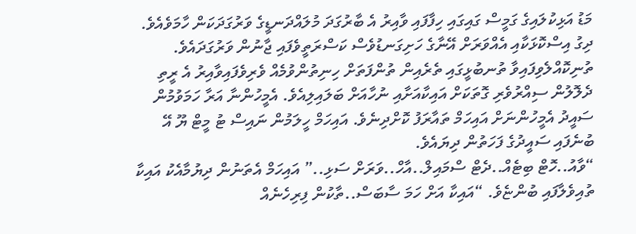މަޑު އަޅިކުލައިގެ ގަމީސް ގައިގައި ހިފާފައި ވާއިރު އެ ބާރުގަދަ މުލައްދަނޑީގެ ވަރުގަދަކަން ހާމަވެއެވެ. ދިގު އިސްކޮޅަކާއި އެއްވަރަށް އޭނާގެ ހަށިގަނޑުވެސް ކަސްރަތީވެފައި ޖާނުން ވަރުގަދައެވެ. ތުނިކޮއްލެވިފައިވާ ތުނބުޅީގައި ތެރެއިން ތުންފަތަށް ހިނިތުންވުމެއް ވެރިވެފައިވާއިރު އެ ރީތި ދެލޮލުން ސިއްރުވެރި ގޮތަކަށް އައިކާއަށާއި ނުހާއަށް ބަލައިލިއެވެ. އެމީހުންނާ އަރާ ހަމަވުމުން ސައީދު އެމީހުންނަށް އައިހަމް ތައާރަފު ކޮށްދިނެވެ. އައިހަމް ހީލަމުން ނައިސް ޓު މީޓް ޔޫ އޭ ބުނެފައި ސައީދުގެ ފަހަތުން ދިޔައެވެ.
“ވާއު..ހޮޓް ބިޓެއް..ދެޓް ސްމައިލް..އާހް..ވަރަށް ސަޅި..” އައިހަމް އެތަނުން ދިޔުމާއެކު އައިކާ ތުއިވެލާފައި ބުންޏެވެ. “އައިކާ އަށް ހަމަ ސާބަސް..ތާކުން ފިރިހެނެއް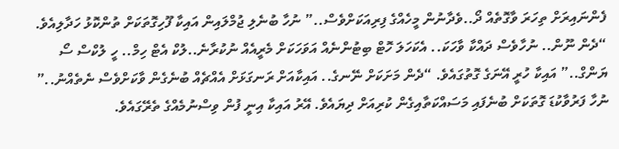ފެންނައިރަށް ތިހަރަ ވާގޮތެއް ދޯ..ވެދާނުން މީހެއްގެ ފިރިއަކަށްވެސް..” ނުހާ ބުނެލި ޖުމްލައިން އައިކާ ފޫހިގޮތަކަށް ތުންކޮޅު ހަދާލިއެވެ. “ދެން ނޫން.. ނުހާވެސް ދައްކާ ވާހަކަ.. އެކަހަލަ ހޮޓް ބިޓުންނެއް އަވަހަކަށް މެރީއެއް ނުކުރާނެ..ލުކް އެޓް ހިމް.. ހީ ލުކްސް ސޯ ޔަންގް..” އައިކާ ހުރީ އޭނަގެ ގޮތުގައެވެ. “ދެން މަށަކަށް ނޭނގެ.. އައިކާއަށް ރަނގަޅަށް އެއްޗެއް ބުނެގެން ވާކަށްވެސް ނެތެއްނު..” ނުހާ ފަރުވާކުޑަ ގޮތަކަށް ބުނެފައި މަސައްކަތާއިގެން ކުރިއަށް ދިޔައެވެ. އޭރު އައިކާ އިނީ ފުން ވިސްނުމެއްގެ ތެރޭގައެވެ.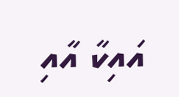އައިކާ އާއި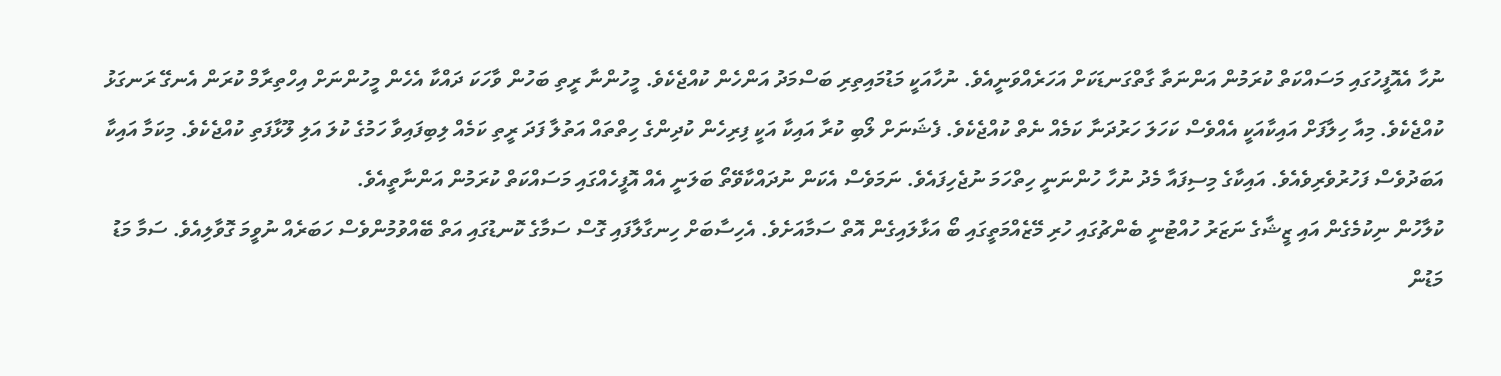ނުހާ އެއޮފީހުގައި މަސައްކަތް ކުރަމުން އަންނަތާ ގާތްގަނޑަކަށް އަހަރެއްވަނީއެވެ. ނުހާއަކީ މަޑުމައިތިރި ބަސްމަދު އަންހެން ކުއްޖެކެވެ. މީހުންނާ ރީތި ބަހުން ވާހަކަ ދައްކާ އެހެން މީހުންނަށް އިހްތިރާމް ކުރަން އެނގޭ ރަނގަޅު ކުއްޖެކެވެ. މިއާ ހިލާފަށް އައިކާއަކީ އެއްވެސް ކަހަލަ ހަރުދަނާ ކަމެއް ނެތް ކުއްޖެކެވެ. ފެޝަނަށް ލޯބި ކުރާ އައިކާ އަކީ ފިރިހެން ކުދިންގެ ހިތްތައް އަތުލާ ފަދަ ރީތި ކަމެއް ލިބިފައިވާ ހަމުގެ ކުލަ އަލި ލޫޅާފަތި ކުއްޖެކެވެ. މިކަމާ އައިކާ އަބަދުވެސް ފަހުރުވެރިވެއެވެ. އައިކާގެ މިސިފައާ މެދު ނުހާ ހުންނަނީ ހިތްހަމަ ނުޖެހިފައެވެ. ނަމަވެސް އެކަން ނުދައްކާވޭތޯ ބަލަނީ އެއް އޮފީހެއްގައި މަސައްކަތް ކުރަމުން އަންނާތީއެވެ.
ކުލާހުން ނިކުމެގެން އައި ޒީޝާގެ ނަޒަރު ހުއްޓުނީ ބެންޗުގައި ހުރި މޭޒެއްމަތީގައި ބޯ އަޅާލައިގެން އޮތް ސަމާއަށެވެ. އެހިސާބަށް ހިނގާލާފައި ގޮސް ސަމާގެ ކޮނޑުގައި އަތް ބޭއްވުމުންވެސް ހަބަރެއް ނުވީމަ ގޮވާލިއެވެ. ސަމާ މަޑު މަޑުން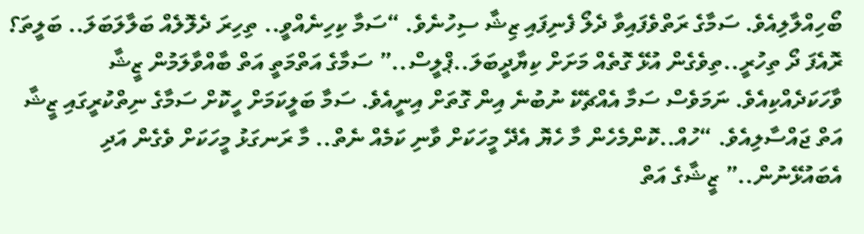ބޯހިއްލާލިއެވެ. ސަމާގެ ރަތްވެފައިވާ ދެލޯ ފެނިފައި ޒިޝާ ސިހުނެވެ. “ސަމާ ކިހިނެއްވީ.. ތިހިރަ ދެލޮލެއް ބަލާލަބަލަ.. ބަލީތަ؟ ރޮއެފަ ދޯ ތިހުރީ..ތިވެގެން އުޅޭ ގޮތެއް މަށަށް ކިޔާދީބަލަ..ޕްލީސް..” ސަމާގެ އަތްމަތީ އަތް ބާއްވާލަމުން ޒީޝާ ވާހަކަދެއްކިއެވެ. ނަމަވެސް ސަމާ އެއްޗެކޭ ނުބުނެ އިން ގޮތަށް އިނީއެވެ. ސަމާ ބަލީކަމަށް ހީކޮށް ސަމާގެ ނިތްކުރީގައި ޒީޝާ އަތް ޖައްސާލިއެވެ. “ހުއް..ކޮންމެހެން މާ ހެޔޮ އެދޭ މީހަކަށް ވާނި ކަމެއް ނެތް.. މާ ރަނގަޅު މީހަކަށް ވެގެން އަދި އެބައުޅޭނުން..” ޒީޝާގެ އަތް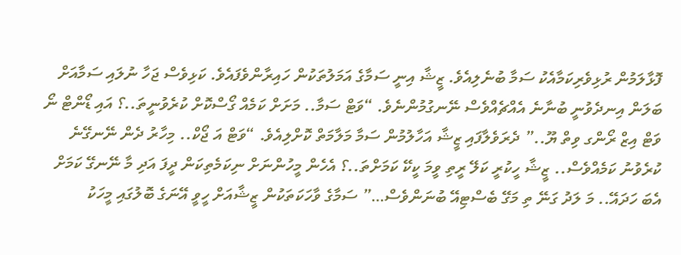ފޮޅާލަމުން ރުޅިވެރިކަމާއެކު ސަމާ ބުނެލިއެވެ. ޒީޝާ އިނީ ސަމާގެ އަމަލުތަކުން ހައިރާންވެފައެވެ. ކަޅިވެސް ޖަހާ ނުލައި ސަމާއަށް ބަލަން އިނދެވުނީ ބުނާނެ އެއްޗެއްވެސް ނޭނގުމުންނެވެ. “ވަޓް ސަމާ.. މަށަށް ކަމެއް ގޯސްކޮށް ކުރެވުނީތަ..؟ އައި ޑޯންޓް ނޯ ވަޓް އިޒް ރޯންގ ވިތް ޔޫ..” ދެރަވެލާފައި ޒީޝާ އަހާލުމުން ސަމާ މަލާމަތް ކޮށްލިއެވެ. “ވަޓް އަ ޖޯކް.. މިހާރު ދެން ނޭނގޭނެ ކުރެވުނު ކަމެއްވެސް.. ޒީޝާ ހީކުރީ ކަލޭ ރީތި ވީމަ ކީކޭ ކަމަށްތަ..؟ އެހެން މީހުންނަށް ނިކަމެތިކަން ދީފަ އަދި މާ ނޭނގޭ ކަމަށް އެބަ ހަދައޭ.. މަ ލަދު ގަނޭ ތި މަގޭ ބެސްޓިއޭ ބުނަންވެސް…” ސަމާގެ ވާހަކަތަކުން ޒީޝާއަށް ހީވީ އޭނަގެ ބޮލުގައި މީހަކު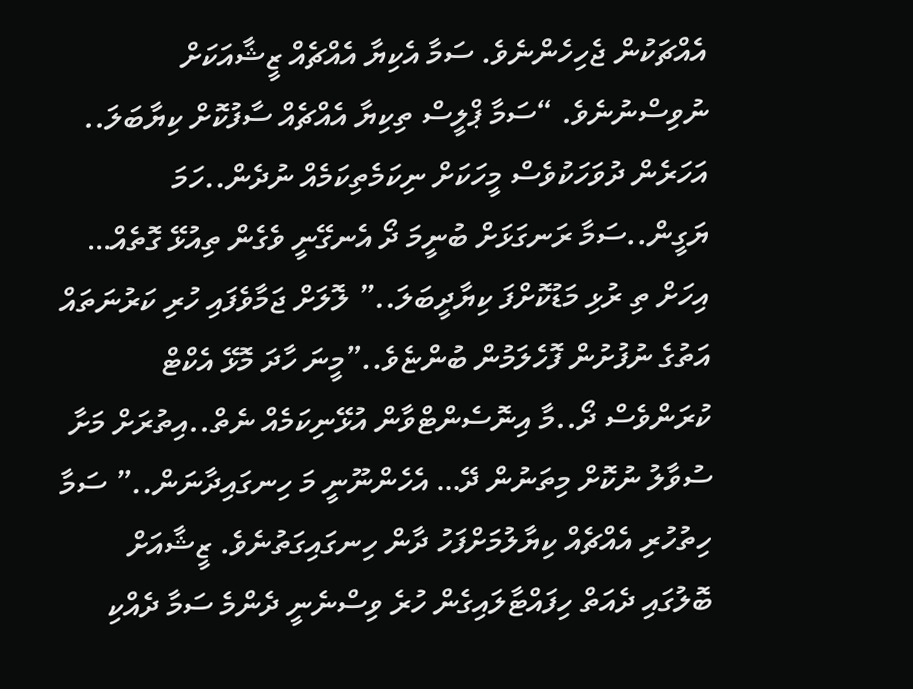އެއްޗަކުން ޖެހިހެންނެވެ. ސަމާ އެކިޔާ އެއްޗެއް ޒީޝާއަކަށް ނުވިސްނުނެވެ. “ސަމާ ޕްލީސް ތިކިޔާ އެއްޗެއް ސާފުކޮށް ކިޔާބަލަ.. އަހަރެން ދުވަހަކުވެސް މީހަކަށް ނިކަމެތިކަމެއް ނުދެން..ހަމަ ޔަގީން..ސަމާ ރަނގަޅަށް ބުނީމަ ދޯ އެނގޭނީ ވެގެން ތިއުޅޭ ގޮތެއް… އިހަށް ތި ރުޅި މަޑުކޮށްފަ ކިޔާދީބަލަ..” ލޮލަށް ޖަމާވެފައި ހުރި ކަރުނަތައް އަތުގެ ނުފުށުން ފޮހެލަމުން ބުންޏެވެ..”މީނަ ހާދަ މޮޅޭ އެކްޓް ކުރަންވެސް ދޯ..މާ އިނޮސެންޓްވާން އުޅޭނިކަމެއް ނެތް..އިތުރަށް މަށާ ސުވާލު ނުކޮށް މިތަނުން ދޭ… އެހެންނޫނީ މަ ހިނގައިދާނަން..” ސަމާ ހިތުހުރި އެއްޗެއް ކިޔާލުމަށްފަހު ދާން ހިނގައިގަތުނެވެ. ޒީޝާއަށް ބޮލުގައި ދެއަތް ހިފައްޓާލައިގެން ހުރެ ވިސްނެނީ ދެންމެ ސަމާ ދެއްކި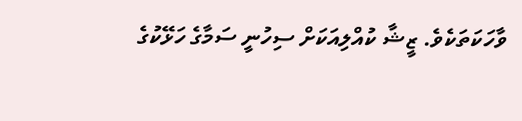ވާހަކަތަކެވެ. ޒީޝާ ކުއްލިއަކަށް ސިހުނީ ސަމާގެ ހަޅޭކުގެ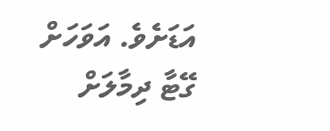އަޑަށެވެ. އަވަހަށް ގޭޓާ ދިމާލަށް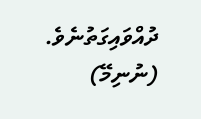ދުއްވައިގަތުނެވެ. (ނުނިމޭ)